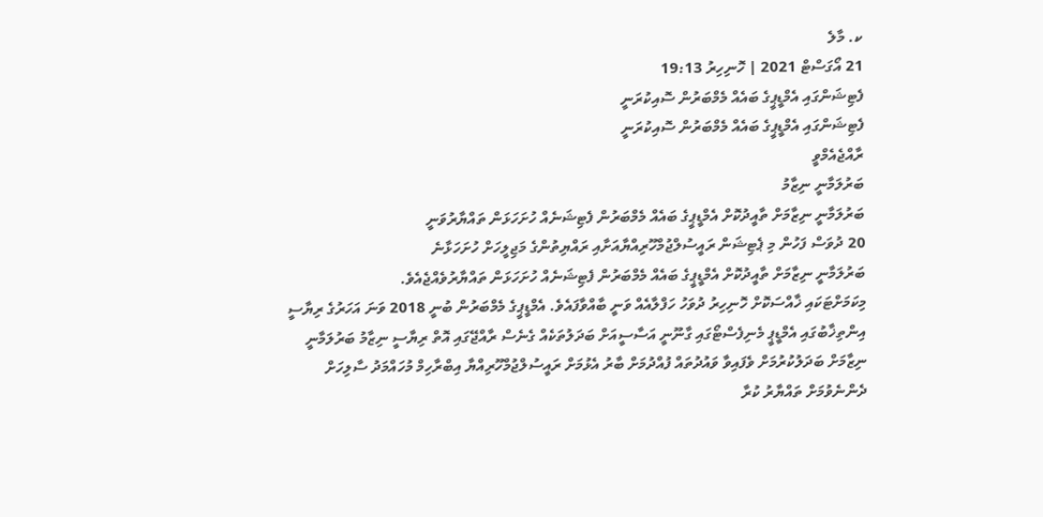ކ. މާލެ
21 އޯގަސްޓް 2021 | ހޮނިހިރު 19:13
ފެޓިޝަންގައި އެމްޑީޕީގެ ބައެއް މެމްބަރުން ސޮއިކުރަނީ
ފެޓިޝަންގައި އެމްޑީޕީގެ ބައެއް މެމްބަރުން ސޮއިކުރަނީ
ރާއްޖެއެމްވީ
ބަރުލަމާނީ ނިޒާމު
ބަރުލަމާނީ ނިޒާމަށް ތާއީދުކޮށް އެމްޑީޕީގެ ބައެއް މެމްބަރުން ފެޓިޝަނެއް ހުށަހަޅަން ތައްޔާރުވަނީ
20 ދުވަސް ފަހުން މި ޕެޓިޝަން ރައީސުލްޖުމްހޫރިއްޔާއަށާއި ރައްޔިތުންގެ މަޖިލީހަށް ހުށަހަޅާނެ
ބަރުލަމާނީ ނިޒާމަށް ތާއީދުކޮށް އެމްޑީޕީގެ ބައެއް މެމްބަރުން ފެޓިޝަނެއް ހުށަހަޅަން ތައްޔާރުވެއްޖެއެވެ.
މިކަމަށްޓަކައި ޚާއްސަކޮށް ހޮނިހިރު ދުވަހު ހަފްލާއެއް ވަނީ ބާއްވާފައެވެ. އެމްޑީޕީގެ މެމްބަރުން ބުނީ 2018 ވަނަ އަހަރުގެ ރިޔާސީ އިންތިޚާބުގައި އެމްޑީޕީ މެނިފެސްޓޯގައި ގާނޫނީ އަސާސީއަށް ބަދަލުތަކެއް ގެނެސް ރާއްޖޭގައި އޮތް ރިޔާސީ ނިޒާމު ބަރުލަމާނީ ނިޒާމަށް ބަދަލުކުރުމަށް ވެފައިވާ ވައުދުތައް ފުއްދުމަށް ބާރު އެޅުމަށް ރައީސުލްޖުމްހޫރިއްޔާ އިބްރާހިމް މުހައްމަދު ސާލިހަށް ދެންނެވުމަށް ތައްޔާރު ކުރާ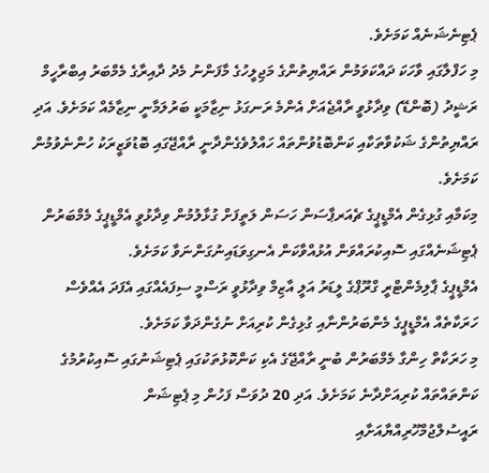ޕެޓިނެޝަނެއް ކަމަށެވެ.
މި ހަފްލާގައި ވާހަކަ ދައްކަވަމުން ރައްޔިތުންގެ މަޖިލީހުގެ މާފަންނު މެދު ދާއިރާގެ މެމްބަރު އިބްރާހީމް ރަޝީދު (ބޮންޑޭ) ވިދާޅުވީ ރާއްޖެއަށް އެންމެ ރަނގަޅު ނިޒާމަކީ ބަރުލަމާނީ ނިޒާމެއް ކަމަށެވެ. އަދި ރައްޔިތުންގެ ޝަކުވާތަކާއި ކަންބޮޑުވުންތައް ހައްލުވެގެންދާނީ ރާއްޖޭގައި ބޮޑުވަޒީރަކު ހުންނެވުމުން ކަމަށެވެ.
މިކަމާއި ގުޅިގެން އެމްޑީޕީގެ ޗެއަރޕާސަން ހަސަން ލަތީފަށް ގުޅާލުމުން ވިދާޅުވީ އެމްޑީޕީގެ މެމްބަރުން ޕެޓިޝަނެއްގައި ސޮއިކުރައްވަން އުޅުއްވާކަން އެނގިވަޑައިނުގަންނަވާ ކަމަށެވެ.
އެމްޑީޕީގެ ޕާލިމެންޓްރީ ގްރޫޕްގެ ލީޑަރު އަލީ އާޒިމް ވިދާޅުވީ ރަސްމީ ސިފައެއްގައި އެފަދަ އެއްވެސް ހަރަކާތެއް އެމްޑީޕީގެ މެންބަރުންނާއި ގުޅިގެން ކުރިއަށް ނުގެންދަވާ ކަމަށެވެ.
މި ހަރަކާތް ހިންގާ މެމްބަރުން ބުނީ ރާއްޖޭގެ އެކި ކަންކޮޅުތަކުގައި ޕެޓިޝަނުގައި ސޮއިކުރުމުގެ ކަންތައްތައް ކުރިއަށްދާނެ ކަމަށެވެ. އަދި 20 ދުވަސް ފަހުން މި ޕެޓިޝަން ރައީސުލްޖުމްހޫރިއްޔާއަށާއި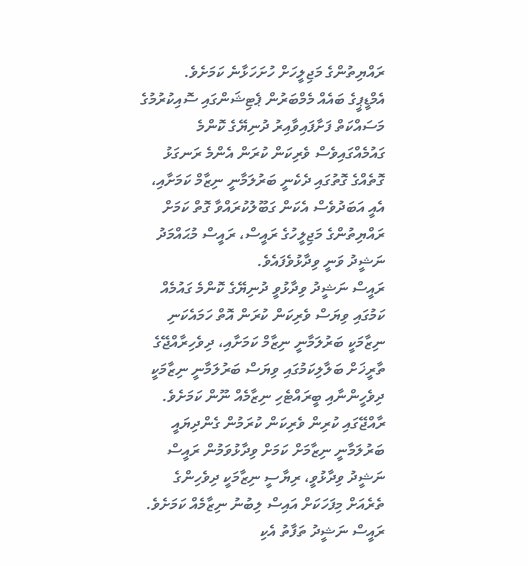ރައްޔިތުންގެ މަޖިލީހަށް ހުށަހަޅާނެ ކަމަށެވެ.
އެމްޑީޕީގެ ބައެއް މެމްބަރުން ޕެޓިޝަންގައި ސޮއިކުރުމުގެ މަސައްކަތް ފަށާފައިވާއިރު ދުނިޔޭގެ ކޮންމެ ގައުމެއްގައިވެސް ވެރިކަން ކުރަން އެންމެ ރަނގަޅު ގޮތެއްގެ ގޮތުގައި ދެކެނީ ބަރުލަމާނީ ނިޒާމް ކަމަށާއި، އެއީ އަބަދުވެސް އެކަން ގަބޫލުކުރައްވާ ގޮތް ކަމަށް ރައްޔިތުންގެ މަޖިލީހުގެ ރައީސް، ރައީސް މުޙައްމަދު ނަޝީދު ވަނީ ވިދާޅުވެފައެވެ.
ރައީސް ނަޝީދު ވިދާޅުވީ ދުނިޔޭގެ ކޮންމެ ގައުމެއް ކަމުގައި ވިޔަސް ވެރިކަން ކުރަން އޮތް ހަމައެކަނި ނިޒާމަކީ ބަރުލަމާނީ ނިޒާމް ކަމަށާއި، ދިވެހިރާއްޖޭގެ ތާރީޚަށް ބަލާލިކަމުގައި ވިޔަސް ބަރުލަމާނީ ނިޒާމަކީ ދިވެހީންނާއި ބީރައްޓެހި ނިޒާމެއް ނޫން ކަމަށެވެ. ރާއްޖޭގައި ކުރިން ވެރިކަން ކުރަމުން ގެންދިޔައީ ބަރުލަމާނީ ނިޒާމަށް ކަމަށް ވިދާޅުވަމުން ރައީސް ނަޝީދު ވިދާޅުވީ، ރިޔާސީ ނިޒާމަކީ ދިވެހިންގެ ތެރެއަށް މިފަހަކަށް އައިސް ލިބުނު ނިޒާމެއް ކަމަށެވެ.
ރައީސް ނަޝީދު ތަފާތު އެކި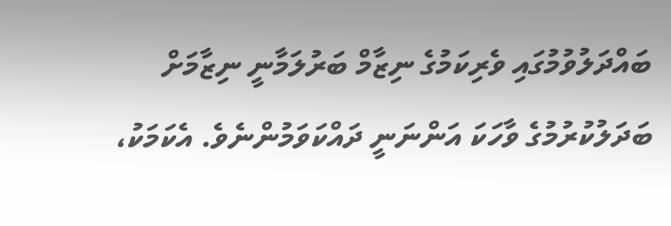ބައްދަލުވުމުގައި ވެރިކަމުގެ ނިޒާމް ބަރުލަމާނީ ނިޒާމަށް ބަދަލުކުރުމުގެ ވާހަކަ އަންނަނީ ދައްކަވަމުންނެވެ. އެކަމަކު،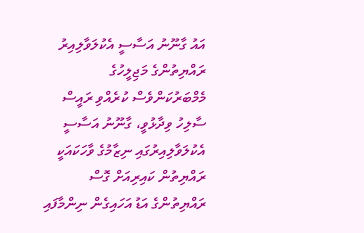އައު ގާނޫނު އަސާސީ އެކުލަވާލިއިރު ރައްޔިތުންގެ މަޖިލީހުގެ މެމްބަރުކަންވެސް ކުރެއްވި ރައީސް ސާލިހު ވިދާޅުވީ، ގާނޫނު އަސާސީ އެކުލަވާލިއިރުގައި ނިޒާމުގެ ވާހަކައަކީ ރައްޔިތުން ކައިރިއަށް ގޮސް ރައްޔިތުންގެ އަޑު އަހައިގެން ނިންމާފައި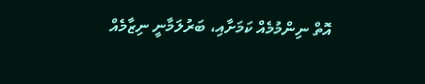އޮތް ނިންމުމެއް ކަމަށާއި، ބަރުލަމާނީ ނިޒާމެއް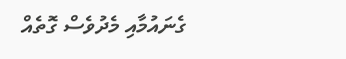ގެނައުމާއި މެދުވެސް ގޮތެއް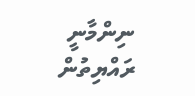ނިންމާނީ ރައްޔިތުން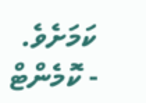ކަމަށެވެ.
- ކޮމެންޓް